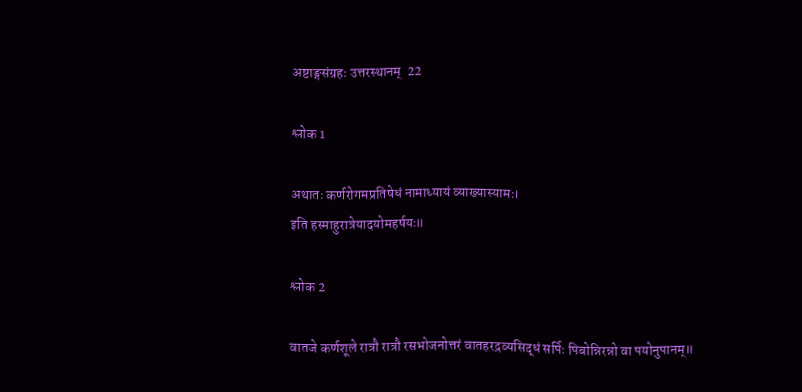अष्टाङ्गसंग्रहः उत्तरस्थानम्  22

श्लोक 1

अथातः कर्णरोगमप्रतिषेधं नामाध्यायं व्याख्यास्यामः।
इति हस्माहुरात्रेयादयोमहर्षयः॥

श्लोक 2

वातजे कर्णशूले रात्रौ रात्रौ रसभोजनोत्तरं वातहरद्रव्यसिद्धं सर्पिः पिबोन्निरन्नो वा पयोनुपानम्॥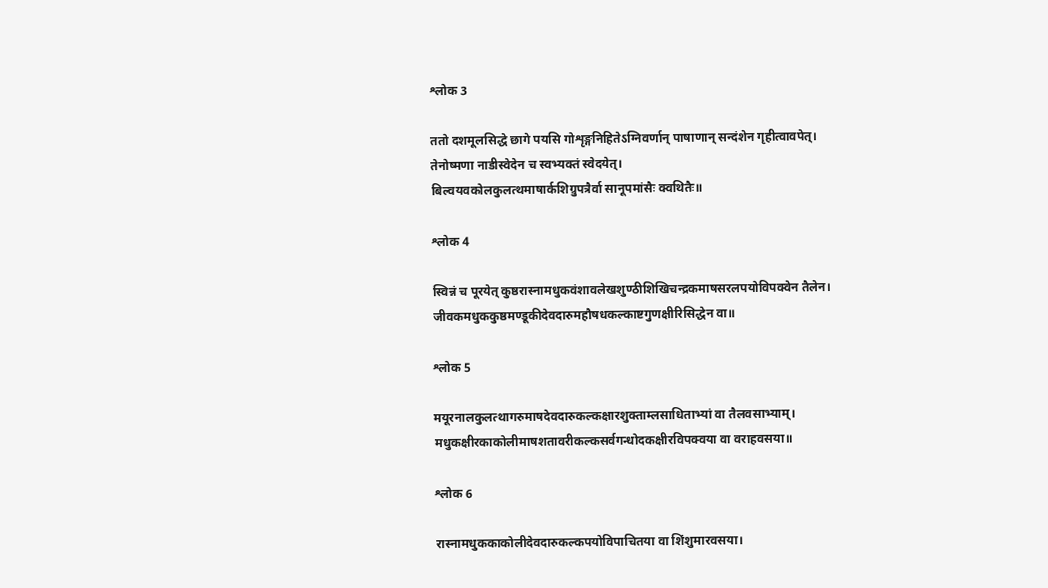श्लोक 3

ततो दशमूलसिद्धे छागे पयसि गोशृङ्गनिहितेऽग्निवर्णान् पाषाणान् सन्दंशेन गृहीत्वावपेत्।
तेनोष्मणा नाडीस्वेदेन च स्वभ्यक्तं स्वेदयेत्।
बिल्वयवकोलकुलत्थमाषार्कशिग्रुपत्रैर्वा सानूपमांसैः क्वथितैः॥

श्लोक 4

स्विन्नं च पूरयेत् कुष्ठरास्नामधुकवंशावलेखशुण्ठीशिखिचन्द्रकमाषसरलपयोविपक्वेन तैलेन।
जीवकमधुककुष्ठमण्डूकीदेवदारुमहौषधकल्काष्टगुणक्षीरिसिद्धेन वा॥

श्लोक 5

मयूरनालकुलत्थागरुमाषदेवदारुकल्कक्षारशुक्ताम्लसाधिताभ्यां वा तैलवसाभ्याम्।
मधुकक्षीरकाकोलीमाषशतावरीकल्कसर्वगन्धोदकक्षीरविपक्वया वा वराहवसया॥

श्लोक 6

रास्नामधुककाकोलीदेवदारुकल्कपयोविपाचितया वा शिंशुमारवसया।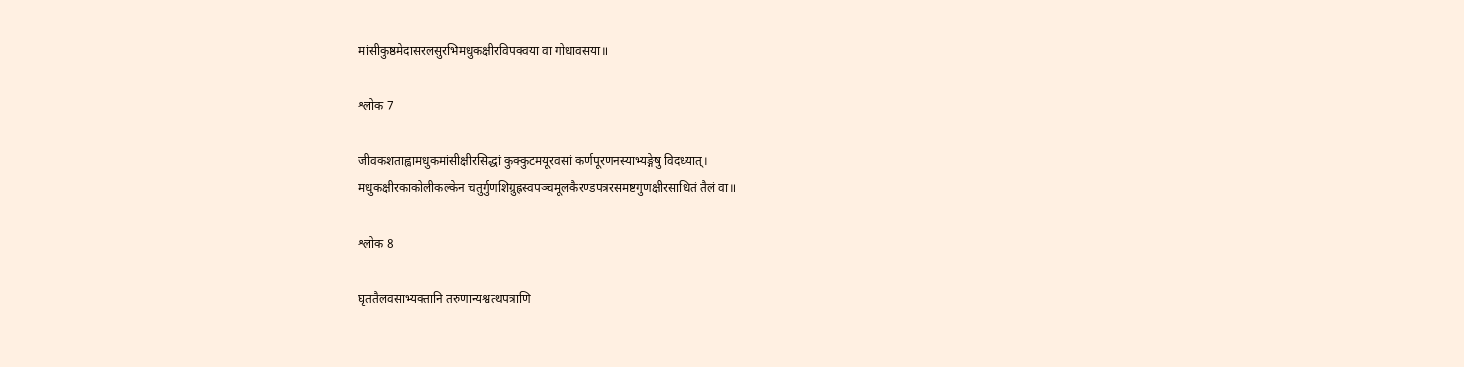मांसीकुष्ठमेदासरलसुरभिमधुकक्षीरविपक्वया वा गोधावसया॥

श्लोक 7

जीवकशताह्वामधुकमांसीक्षीरसिद्धां कुक्कुटमयूरवसां कर्णपूरणनस्याभ्यङ्गेषु विदध्यात्।
मधुकक्षीरकाकोलीकल्केन चतुर्गुणशिग्रुह्रस्वपञ्चमूलकैरण्डपत्ररसमष्टगुणक्षीरसाधितं तैलं वा॥

श्लोक 8

घृततैलवसाभ्यक्तानि तरुणान्यश्वत्थपत्राणि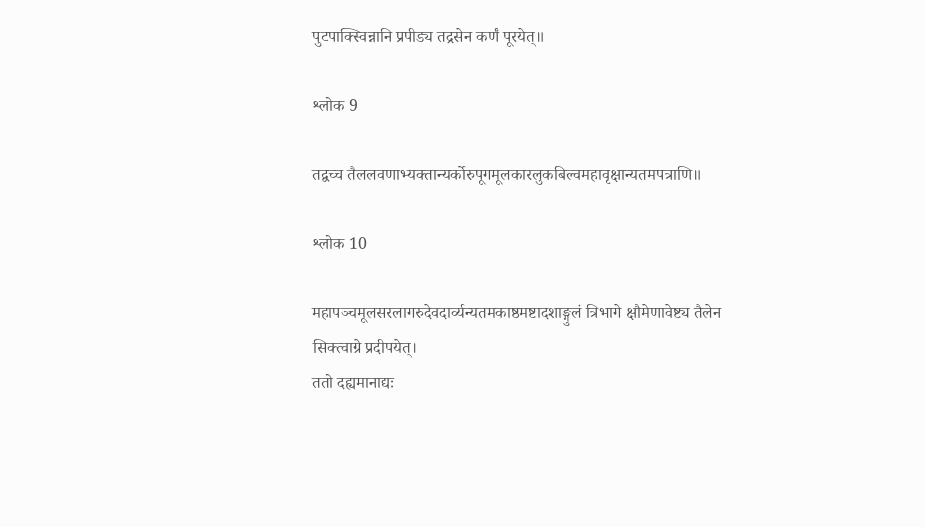पुटपाक्स्विन्नानि प्रपीड्य तद्रसेन कर्णं पूरयेत्॥

श्लोक 9

तद्वच्च तैललवणाभ्यक्तान्यर्कोरुपूगमूलकारलुकबिल्वमहावृक्षान्यतमपत्राणि॥

श्लोक 10

महापञ्चमूलसरलागरुदेवदार्व्यन्यतमकाष्ठमष्टादशाङ्गुलं त्रिभागे क्षौमेणावेष्ट्य तैलेन सिक्त्वाग्रे प्रदीपयेत्।
ततो दह्यमानाद्यः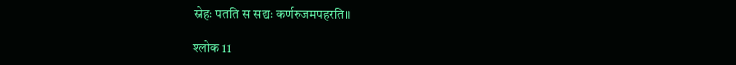स्नेहः पतति स सद्यः कर्णरुजमपहरति॥

श्लोक 11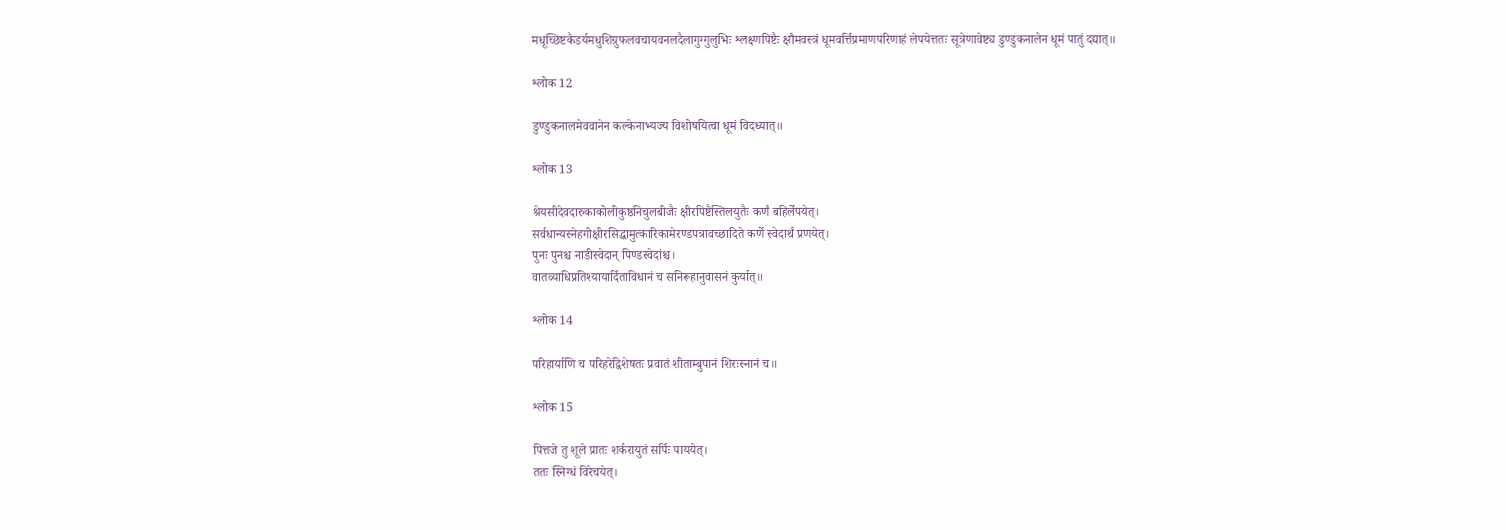मधूच्छिष्टकैडर्यमधुशिग्रुफलवचायवनलदैलागुग्गुलुभिः श्लक्ष्णपिष्टैः क्षौमवस्त्रं धूमवर्त्तिप्रमाणपरिणाहं लेपयेत्ततः सूत्रेणावेष्ट्य डुण्डुकनालेन धूमं पातुं दद्यात्॥

श्लोक 12

डुण्डुकनालमेववानेन कल्केनाभ्यज्य विशोषयित्वा धूमं विदध्यात्॥

श्लोक 13

श्रेयसीदेवदारुकाकोलीकुष्ठनिचुलबीजैः क्षीरपिष्टैस्तिलयुतैः कर्णं बहिर्लेपयेत्।
सर्वधान्यस्नेहगोक्षीरसिद्धामुत्कारिकामेरण्डपत्रावच्छादिते कर्णे स्वेदार्थं प्रणयेत्।
पुनः पुनश्च नाडीस्वेदान् पिण्डस्वेदांश्च।
वातव्याधिप्रतिश्यायार्दिताविधानं च सनिरूहानुवासनं कुर्यात्॥

श्लोक 14

परिहार्याणि च परिहरेद्विशेषतः प्रवातं शीताम्बुपानं शिरःस्नानं च॥

श्लोक 15

पित्तजे तु शूले प्रातः शर्करायुतं सर्पिः पाययेत्।
ततः स्निग्धं विरेचयेत्।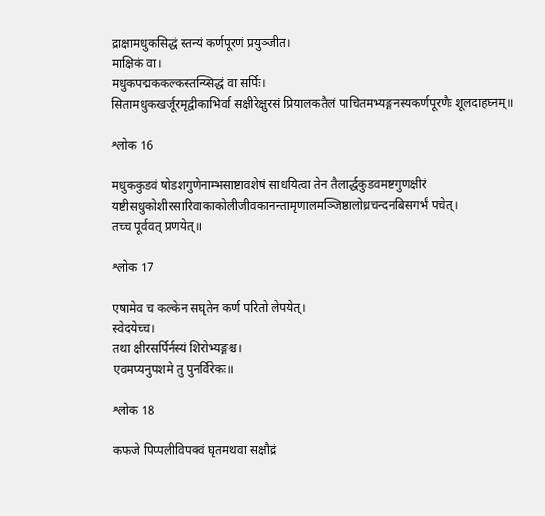द्राक्षामधुकसिद्धं स्तन्यं कर्णपूरणं प्रयुञ्जीत।
माक्षिकं वा।
मधुकपद्मककल्कस्तन्य्सिद्धं वा सर्पिः।
सितामधुकखर्जूरमृद्वीकाभिर्वा सक्षीरेक्षुरसं प्रियालकतैलं पाचितमभ्यङ्गनस्यकर्णपूरणैः शूलदाहघ्नम्॥

श्लोक 16

मधुककुडवं षोडशगुणेनाम्भसाष्टावशेषं साधयित्वा तेन तैलार्द्धकुडवमष्टगुणक्षीरं यष्टीसधुकोशीरसारिवाकाकोलीजीवकानन्तामृणालमञ्जिष्ठालोध्रचन्दनबिसगर्भं पचेत्।
तच्च पूर्ववत् प्रणयेत्॥

श्लोक 17

एषामेव च कल्केन सघृतेन कर्ण परितो लेपयेत्।
स्वेदयेच्च।
तथा क्षीरसर्पिर्नस्यं शिरोभ्यङ्गश्च।
एवमप्यनुपशमे तु पुनर्विरेकः॥

श्लोक 18

कफजे पिप्पलीविपक्वं घृतमथवा सक्षौद्रं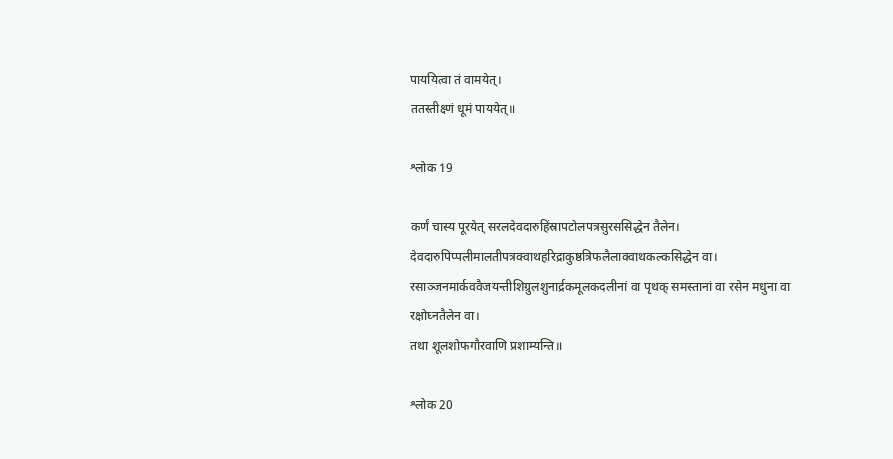पाययित्वा तं वामयेत्।
ततस्तीक्ष्णं धूमं पाययेत्॥

श्लोक 19

कर्णं चास्य पूरयेत् सरलदेवदारुहिंस्रापटोलपत्रसुरससिद्धेन तैलेन।
देवदारुपिप्पलीमालतीपत्रक्वाथहरिद्राकुष्ठत्रिफलैलाक्वाथकल्कसिद्धेन वा।
रसाञ्जनमार्कववैजयन्तीशिग्रुलशुनार्द्रकमूलकदलीनां वा पृथक् समस्तानां वा रसेन मधुना वा रक्षोघ्नतैलेन वा।
तथा शूलशोफगौरवाणि प्रशाम्यन्ति॥

श्लोक 20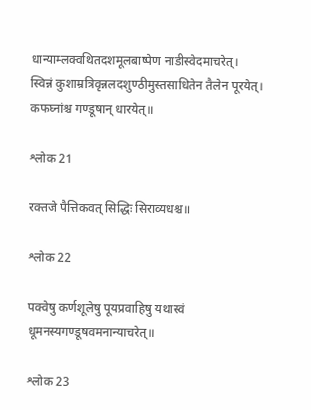धान्याम्लक्वथितदशमूलबाष्पेण नाडीस्वेदमाचरेत्।
स्विन्नं कुशाम्रत्रिवृन्नलदशुण्ठीमुस्तसाधितेन तैलेन पूरयेत्।
कफघ्नांश्च गण्डूषान् धारयेत्॥

श्लोक 21

रक्तजे पैत्तिकवत् सिद्धिः सिराव्यधश्च॥

श्लोक 22

पक्वेषु कर्णशूलेषु पूयप्रवाहिषु यथास्वं धूमनस्यगण्डूषवमनान्याचरेत्॥

श्लोक 23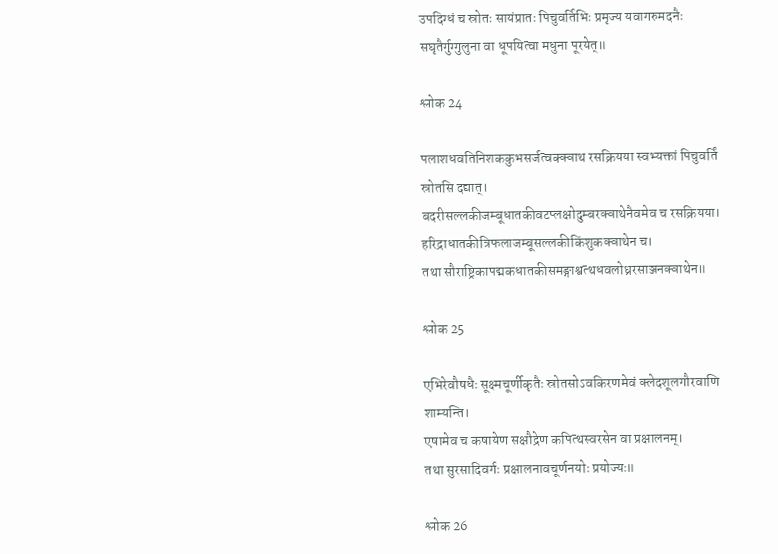उपदिग्धं च स्रोतः सायंप्रातः पिचुवर्तिभिः प्रमृज्य यवागरुमदनैः सघृतैर्गुग्गुलुना वा धूपयित्वा मधुना पूरयेत्॥

श्लोक 24

पलाशधवतिनिशककुभसर्जत्वक्क्वाथ रसक्रियया स्वभ्यक्तां पिचुवर्तिं स्रोतसि दद्यात्।
बदरीसल्लकीजम्बूधातकीवटप्लक्षोदुम्बरक्वाथेनैवमेव च रसक्रियया।
हरिद्राधातकीत्रिफलाजम्बूसल्लकीकिंशुकक्वाथेन च।
तथा सौराष्ट्रिकापद्मकधातकीसमङ्गाश्वत्थधवलोध्ररसाञ्जनक्वाथेन॥

श्लोक 25

एभिरेवौषधैः सूक्ष्मचूर्णीकृतैः स्रोतसोऽवकिरणमेवं क्लेदशूलगौरवाणि शाम्यन्ति।
एषामेव च कषायेण सक्षौद्रेण कपित्थस्वरसेन वा प्रक्षालनम्।
तथा सुरसादिवर्गः प्रक्षालनावचूर्णनयोः प्रयोज्यः॥

श्लोक 26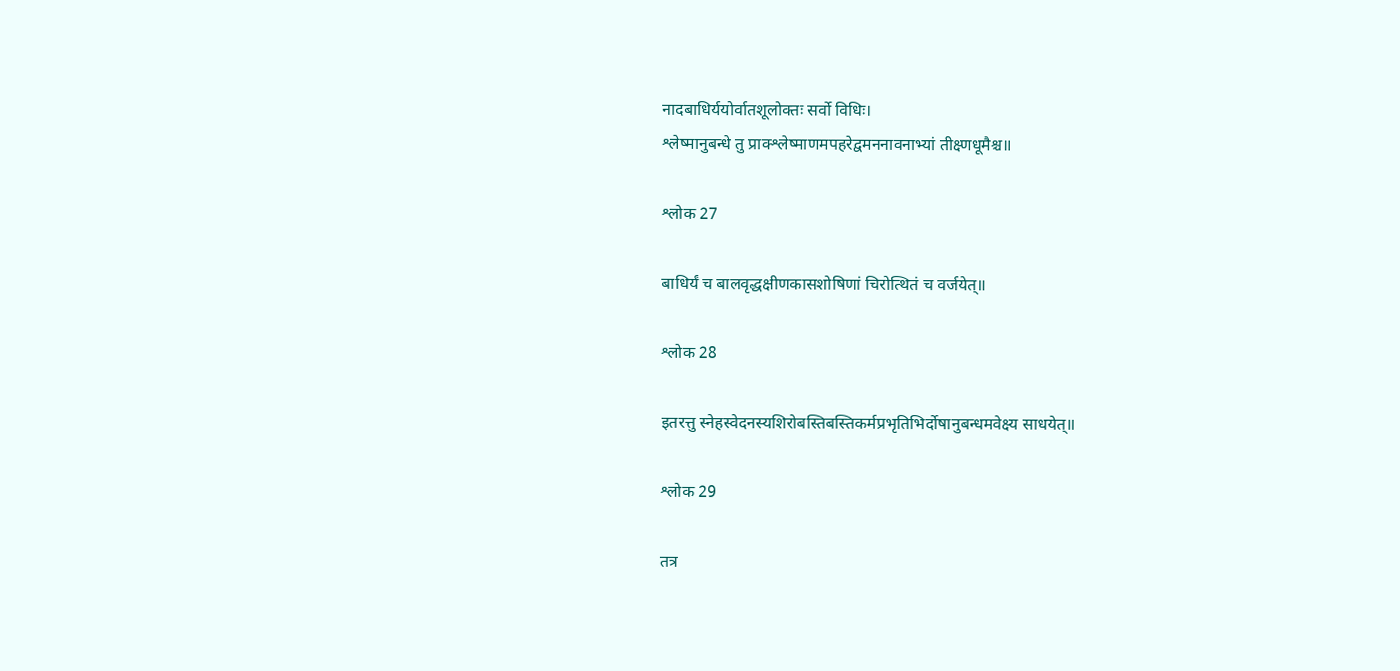नादबाधिर्ययोर्वातशूलोक्तः सर्वो विधिः।
श्लेष्मानुबन्धे तु प्राक्श्लेष्माणमपहरेद्वमननावनाभ्यां तीक्ष्णधूमैश्च॥

श्लोक 27

बाधिर्यं च बालवृद्धक्षीणकासशोषिणां चिरोत्थितं च वर्जयेत्॥

श्लोक 28

इतरत्तु स्नेहस्वेदनस्यशिरोबस्तिबस्तिकर्मप्रभृतिभिर्दोषानुबन्धमवेक्ष्य साधयेत्॥

श्लोक 29

तत्र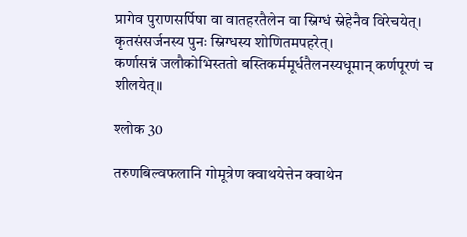प्रागेव पुराणसर्पिषा वा वातहरतैलेन वा स्निग्धं स्नेहेनैव विरेचयेत्।
कृतसंसर्जनस्य पुनः स्निग्धस्य शोणितमपहरेत्।
कर्णासन्नं जलौकोभिस्ततो बस्तिकर्ममूर्धतैलनस्यधूमान् कर्णपूरणं च शीलयेत्॥

श्लोक 30

तरुणबिल्वफलानि गोमूत्रेण क्वाथयेत्तेन क्वाथेन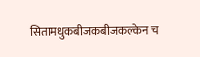सितामधुकबीजकबीजकल्केन च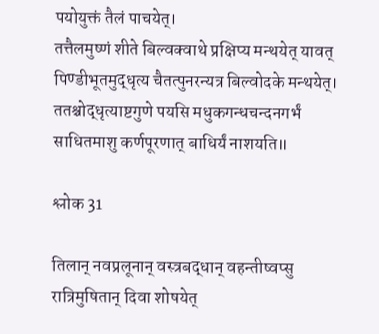पयोयुक्तं तैलं पाचयेत्।
तत्तैलमुष्णं शीते बिल्वक्वाथे प्रक्षिप्य मन्थयेत् यावत् पिण्डीभूतमुद्धृत्य चैतत्पुनरन्यत्र बिल्वोदके मन्थयेत्।
ततश्चोद्धृत्याष्टगुणे पयसि मधुकगन्धचन्दनगर्भं साधितमाशु कर्णपूरणात् बाधिर्यं नाशयति॥

श्लोक 31

तिलान् नवप्रलूनान् वस्त्रबद्धान् वहन्तीष्वप्सु रात्रिमुषितान् दिवा शोषयेत्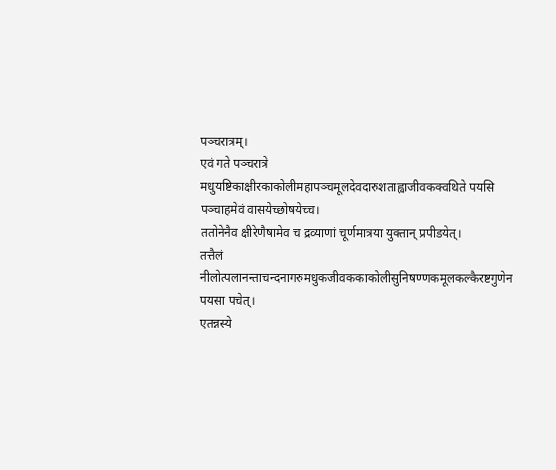पञ्चरात्रम्।
एवं गते पञ्चरात्रे मधुयष्टिकाक्षीरकाकोलीमहापञ्चमूलदेवदारुशताह्वाजीवकक्वथिते पयसि पञ्चाहमेवं वासयेच्छोषयेच्च।
ततोनेनैव क्षीरेणैषामेव च द्रव्याणां चूर्णमात्रया युक्तान् प्रपीडयेत्।
तत्तैलं नीलोत्पलानन्ताचन्दनागरुमधुकजीवककाकोलीसुनिषण्णकमूलकल्कैरष्टगुणेन पयसा पचेत्।
एतन्नस्ये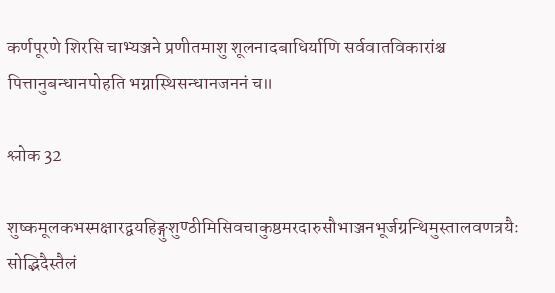कर्णपूरणे शिरसि चाभ्यञ्जने प्रणीतमाशु शूलनादबाधिर्याणि सर्ववातविकारांश्च पित्तानुबन्धानपोहति भग्नास्थिसन्धानजननं च॥

श्लोक 32

शुष्कमूलकभस्मक्षारद्वयहिङ्गुशुण्ठीमिसिवचाकुष्ठमरदारुसौभाञ्जनभूर्जग्रन्थिमुस्तालवणत्रयैः सोद्भिदैस्तैलं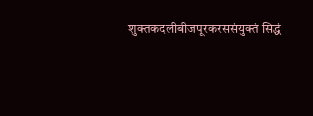शुक्तकदलीबीजपूरकरससंयुक्तं सिद्धं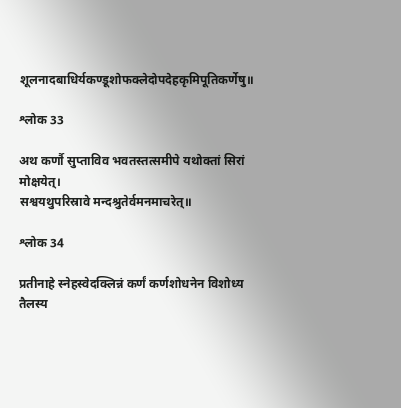शूलनादबाधिर्यकण्डूशोफक्लेदोपदेहकृमिपूतिकर्णेषु॥

श्लोक 33

अथ कर्णौ सुप्ताविव भवतस्तत्समीपे यथोक्तां सिरां मोक्षयेत्।
सश्वयथुपरिस्रावे मन्दश्रुतेर्वमनमाचरेत्॥

श्लोक 34

प्रतीनाहे स्नेहस्वेदक्लिन्नं कर्णं कर्णशोधनेन विशोध्य तैलस्य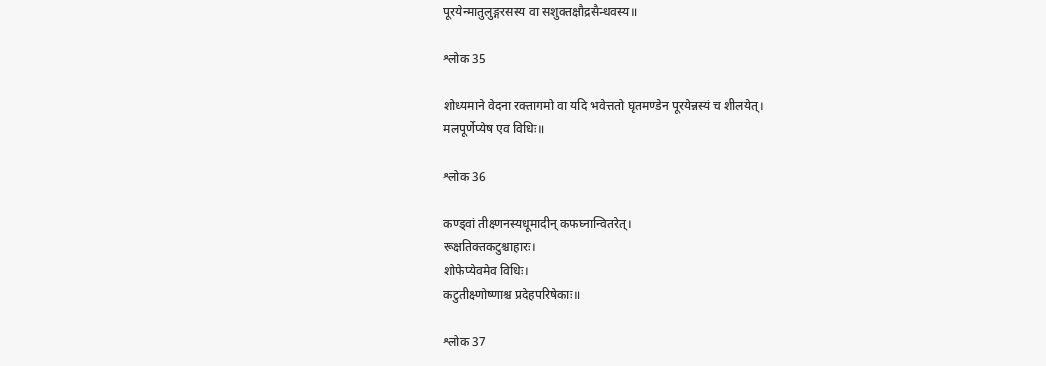पूरयेन्मातुलुङ्गरसस्य वा सशुक्तक्षौद्रसैन्धवस्य॥

श्लोक 35

शोध्यमाने वेदना रक्तागमो वा यदि भवेत्ततो घृतमण्डेन पूरयेन्नस्यं च शीलयेत्।
मलपूर्णेप्येष एव विधिः॥

श्लोक 36

कण्ड्वां तीक्ष्णनस्यधूमादीन् कफघ्नान्वितरेत्।
रूक्षतिक्तकटुश्चाहारः।
शोफेप्येवमेव विधिः।
कटुतीक्ष्णोष्णाश्च प्रदेहपरिषेकाः॥

श्लोक 37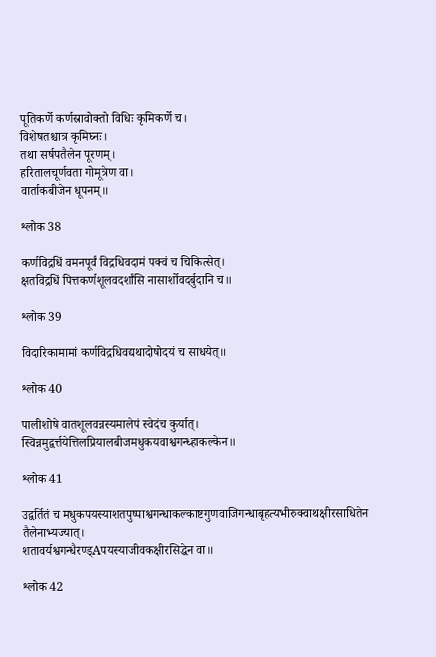पूतिकर्णे कर्णस्रावोक्तो विधिः कृमिकर्णे च।
विशेषतश्चात्र कृमिघ्नः।
तथा सर्षपतैलेन पूरणम्।
हरितालचूर्णवता गोमूत्रेण वा।
वार्ताकबीजेन धूपनम्॥

श्लोक 38

कर्णविद्रधिं वमनपूर्वं विद्रधिवदामं पक्वं च चिकित्सेत्।
क्षतविद्रधिं पित्तकर्णशूलवदर्शांसि नासार्शोवदर्बुदानि च॥

श्लोक 39

विदारिकामामां कर्णविद्रधिवद्यथादोषोदयं च साधयेत्॥

श्लोक 40

पालीशोषे वातशूलवन्नस्यमालेपं स्वेदंच कुर्यात्।
स्विन्नमुद्वर्त्तयेत्तिलप्रियालबीजमधुकयवाश्वगन्ध्हाकल्केन॥

श्लोक 41

उद्वर्तितं च मधुकपयस्याशतपुष्पाश्वगन्धाकल्काष्टगुणवाजिगन्धाबृहत्यभीरुक्वाथक्षीरसाधितेन तैलेनाभ्यज्यात्।
शतावर्यश्वगन्धैरण्ड्Aपयस्याजीवकक्षीरसिद्धेन वा॥

श्लोक 42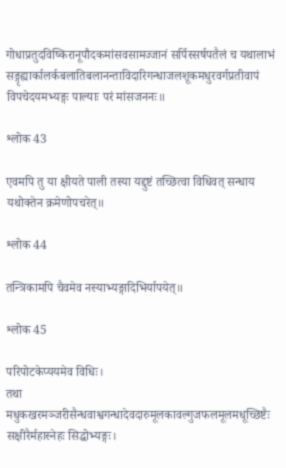गोधाप्रतुदविष्किरानूपौदकमांसवसामज्जानं सर्पिस्सर्षपतैलं च यथालाभं सङ्गृह्यार्कालर्कबलातिबलानन्ताविदारिगन्धाजलशूकमधुरवर्गप्रतीवापं विपचेदयमभ्यङ्गः पाल्याः परं मांसजननः॥

श्लोक 43

एवमपि तु या क्षीयते पाली तस्या यद्दुष्टं तच्छित्वा विधिवत् सन्धाय यथोक्तेन क्रमेणोपचरेत्॥

श्लोक 44

तन्त्रिकामपि चैवमेव नस्याभ्यङ्गादिभिर्यापयेत्॥

श्लोक 45

परिपोटकेप्ययमेव विधिः।
तथा मधुकखरमञ्जरीसैन्धवाश्वगन्धादेवदारुमूलकावल्गुजफलमूलमधूच्छिष्टैः सक्षीरैर्महास्नेहः सिद्धोभ्यङ्गः।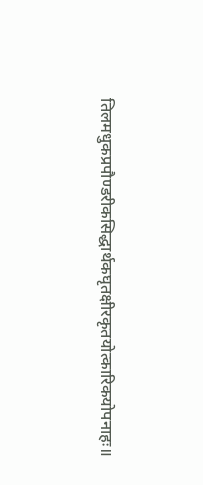तिलमधुकप्रपौण्डरीकसिद्धार्थकघृतक्षीरकृतयोत्कारिकयोपनाहः॥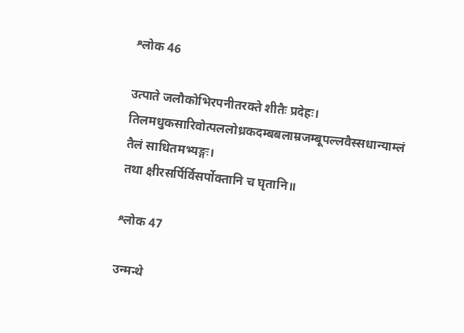श्लोक 46

उत्पाते जलौकोभिरपनीतरक्ते शीतैः प्रदेहः।
तिलमधुकसारिवोत्पललोध्रकदम्बबलाम्रजम्बूपल्लवैस्सधान्याम्लं तैलं साधितमभ्यङ्गः।
तथा क्षीरसर्पिर्विसर्पोक्तानि च घृतानि॥

श्लोक 47

उन्मन्थे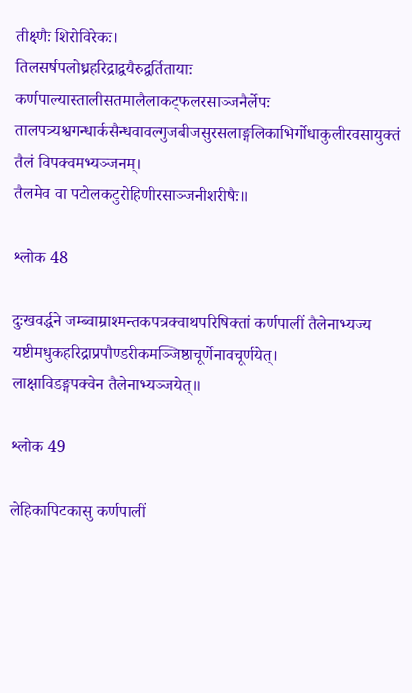तीक्ष्णैः शिरोविरेकः।
तिलसर्षपलोध्रहरिद्राद्वयैरुद्वर्तितायाः कर्णपाल्यास्तालीसतमालैलाकट्फलरसाञ्जनैर्लेपः तालपत्र्यश्वगन्धार्कसैन्धवावल्गुजबीजसुरसलाङ्गलिकाभिर्गोधाकुलीरवसायुक्तं तैलं विपक्वमभ्यञ्जनम्।
तैलमेव वा पटोलकटुरोहिणीरसाञ्जनीशरीषैः॥

श्लोक 48

दुःखवर्द्धने जम्ब्वाम्राश्मन्तकपत्रक्वाथपरिषिक्तां कर्णपालीं तैलेनाभ्यज्य यष्टीमधुकहरिद्राप्रपौण्डरीकमञ्जिष्ठाचूर्णेनावचूर्णयेत्।
लाक्षाविडङ्गपक्वेन तैलेनाभ्यञ्जयेत्॥

श्लोक 49

लेहिकापिटकासु कर्णपालीं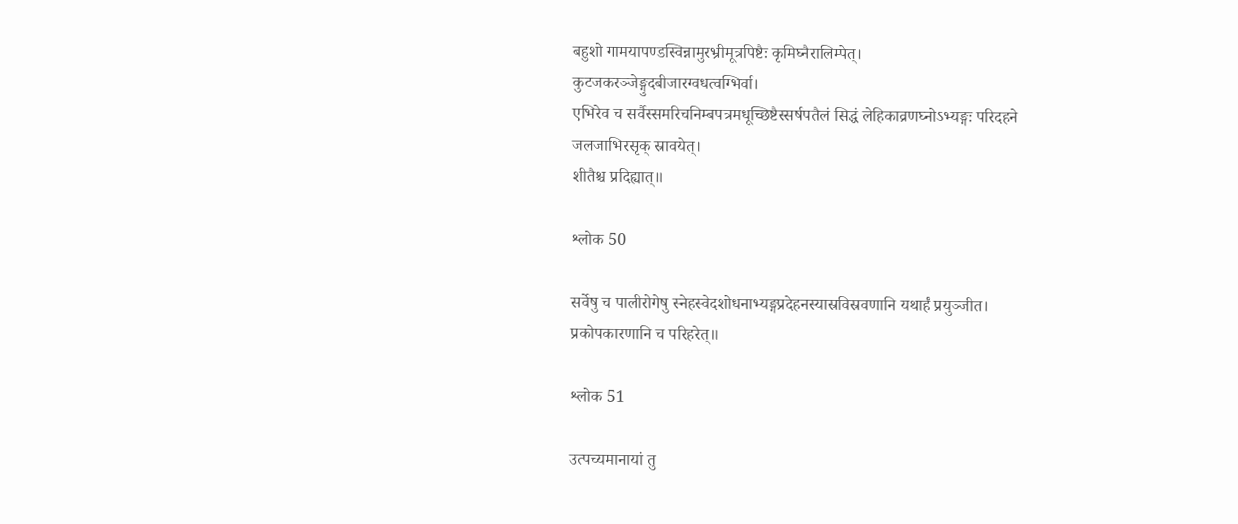बहुशो गामयापण्डस्विन्नामुरभ्रीमूत्रपिष्टैः कृमिघ्नैरालिम्पेत्।
कुटजकरञ्जेङ्गुदबीजारग्वधत्वग्भिर्वा।
एभिरेव च सर्वैस्समरिचनिम्बपत्रमधूच्छिष्टैस्सर्षपतैलं सिद्धं लेहिकाव्रणघ्नोऽभ्यङ्गः परिदहने जलजाभिरसृक् स्रावयेत्।
शीतैश्च प्रदिह्यात्॥

श्लोक 50

सर्वेषु च पालीरोगेषु स्नेहस्वेदशोधनाभ्यङ्गप्रदेहनस्यास्रविस्रवणानि यथार्हं प्रयुञ्जीत।
प्रकोपकारणानि च परिहरेत्॥

श्लोक 51

उत्पच्यमानायां तु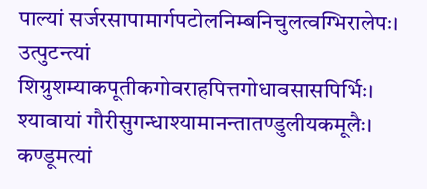पाल्यां सर्जरसापामार्गपटोलनिम्बनिचुलत्वग्भिरालेपः।
उत्पुटन्त्यां शिग्रुशम्याकपूतीकगोवराहपित्तगोधावसासपिर्भिः।
श्यावायां गौरीसुगन्धाश्यामानन्तातण्डुलीयकमूलैः।
कण्डूमत्यां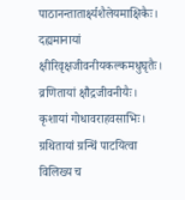पाठानन्तातार्क्ष्यशैलेयमाक्षिकैः।
दह्यमानायां क्षीरिवृक्षजीवनीयकल्कमधुघृतैः।
व्रणितायां क्षौद्रजीवनीयैः।
कृशायां गोधावराहवसाभिः।
ग्रथितायां ग्रन्थिं पाटयित्वा विलिख्य च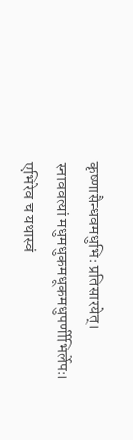कृष्णासैन्धवमधुभिः प्रतिसारयेत्।
स्नाववत्यां मधुमधुकमधूकमधुपर्णीभिर्लेपः।
एभिरेव च यथास्वं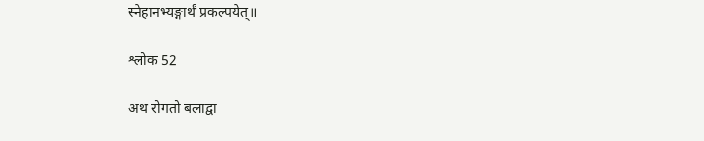स्नेहानभ्यङ्गार्थं प्रकल्पयेत्॥

श्लोक 52

अथ रोगतो बलाद्वा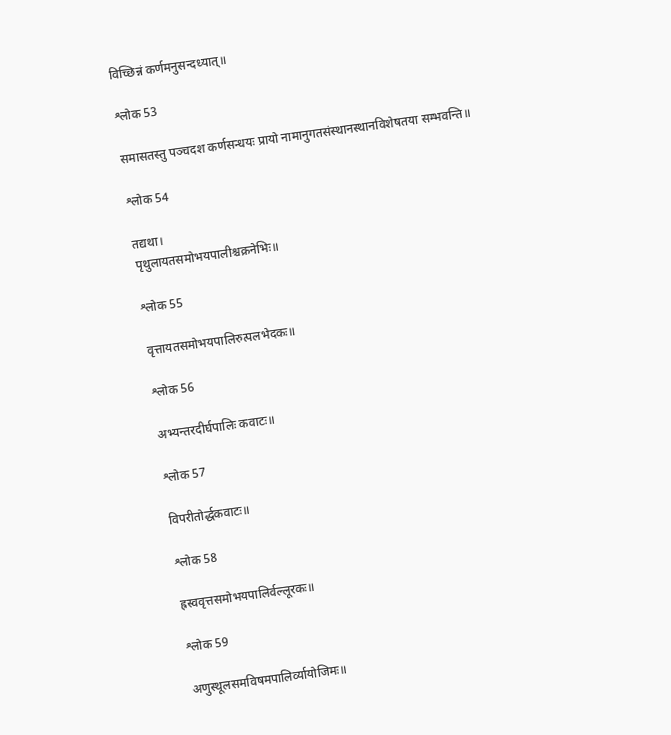विच्छिन्नं कर्णमनुसन्दध्यात्॥

श्लोक 53

समासतस्तु पञ्चदश कर्णसन्धयः प्रायो नामानुगतसंस्थानस्थानविशेषतया सम्भवन्ति॥

श्लोक 54

तद्यथा।
पृथुलायतसमोभयपालीश्चक्रनेभिः॥

श्लोक 55

वृत्तायतसमोभयपालिरुत्पलभेदकः॥

श्लोक 56

अभ्यन्तरदीर्घपालिः कवाटः॥

श्लोक 57

विपरीतोर्द्धकवाटः॥

श्लोक 58

ह्रस्ववृत्तसमोभयपालिर्वल्लूरकः॥

श्लोक 59

अणुस्थूलसमविषमपालिर्व्यायोजिमः॥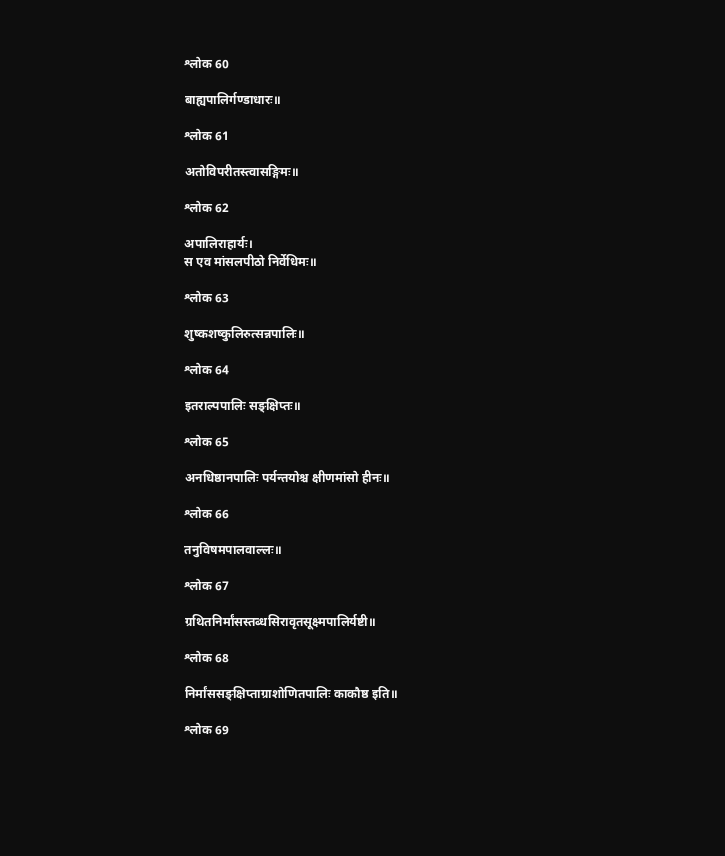श्लोक 60

बाह्यपालिर्गण्डाधारः॥

श्लोक 61

अतोविपरीतस्त्वासङ्गिमः॥

श्लोक 62

अपालिराहार्यः।
स एव मांसलपीठो निर्वेधिमः॥

श्लोक 63

शुष्कशष्कुलिरुत्सन्नपालिः॥

श्लोक 64

इतराल्पपालिः सङ्क्षिप्तः॥

श्लोक 65

अनधिष्ठानपालिः पर्यन्तयोश्च क्षीणमांसो हीनः॥

श्लोक 66

तनुविषमपालवाल्लः॥

श्लोक 67

ग्रथितनिर्मांसस्तब्धसिरावृतसूक्ष्मपालिर्यष्टी॥

श्लोक 68

निर्मांससङ्क्षिप्ताग्राशोणितपालिः काकौष्ठ इति॥

श्लोक 69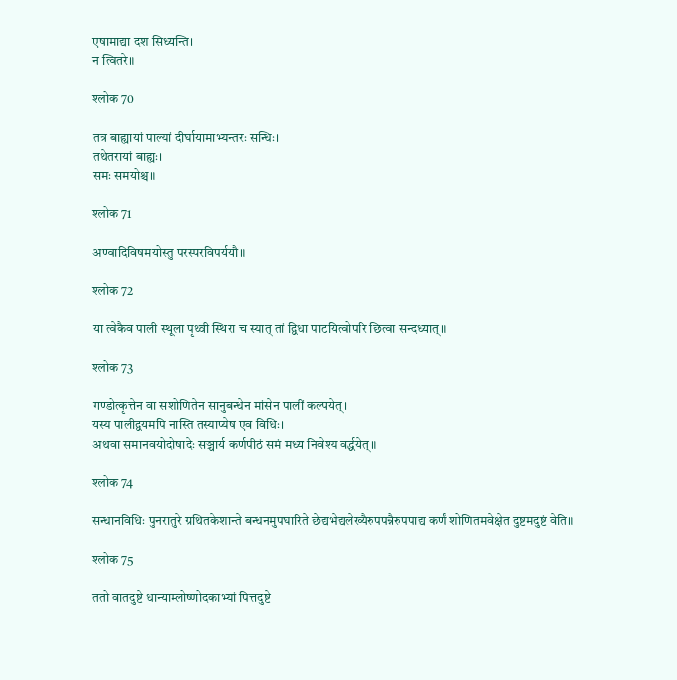एषामाद्या दश सिध्यन्ति।
न त्वितरे॥

श्लोक 70

तत्र बाह्यायां पाल्यां दीर्घायामाभ्यन्तरः सन्धिः।
तथेतरायां बाह्यः।
समः समयोश्च॥

श्लोक 71

अण्वादिविषमयोस्तु परस्परविपर्ययौ॥

श्लोक 72

या त्वेकैव पाली स्थूला पृथ्वी स्थिरा च स्यात् तां द्विधा पाटयित्वोपरि छित्वा सन्दध्यात्॥

श्लोक 73

गण्डोत्कृत्तेन वा सशोणितेन सानुबन्धेन मांसेन पालीं कल्पयेत्।
यस्य पालीद्वयमपि नास्ति तस्याप्येष एव विधिः।
अथवा समानवयोदोषादेः सञ्चार्य कर्णपीठं समं मध्य निवेश्य वर्द्धयेत्॥

श्लोक 74

सन्धानविधिः पुनरातुरे ग्रथितकेशान्ते बन्धनमुपघारिते छेद्यभेद्यलेख्यैरुपपन्नैरुपपाद्य कर्णं शोणितमवेक्षेत दुष्टमदुष्टं वेति॥

श्लोक 75

ततो वातदुष्टे धान्याम्लोष्णोदकाभ्यां पित्तदुष्टे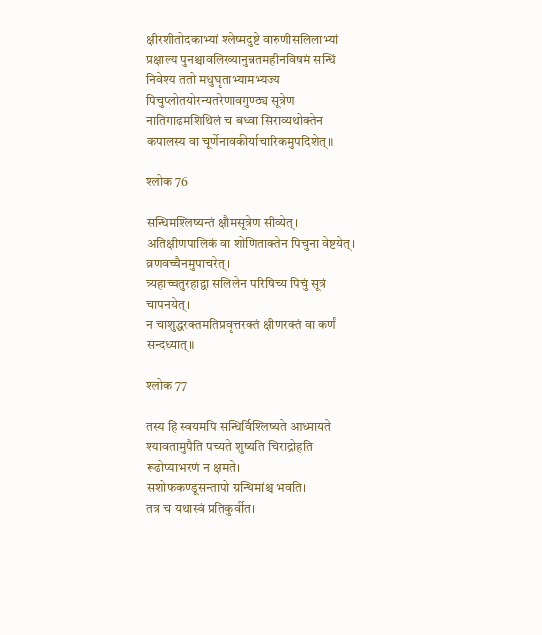क्षीरशीतोदकाभ्यां श्लेष्मदुष्टे वारुणीसलिलाभ्यां प्रक्षाल्य पुनश्चावलिख्यानुन्नतमहीनविषमं सन्धिं निवेश्य ततो मधुघृताभ्यामभ्यज्य पिचुप्लोतयोरन्यतरेणावगुण्ठ्य सूत्रेण नातिगाढमशिथिलं च बध्वा सिराव्यथोक्तेन कपालस्य वा चूर्णेनावकीर्याचारिकमुपदिशेत्॥

श्लोक 76

सन्धिमश्लिष्यन्तं क्षौमसूत्रेण सीव्येत्।
अतिक्षीणपालिकं वा शोणिताक्तेन पिचुना वेष्टयेत्।
व्रणवच्चैनमुपाचरेत्।
त्र्यहाच्चतुरहाद्वा सलिलेन परिषिच्य पिचुं सूत्रं चापनयेत्।
न चाशुद्धरक्तमतिप्रवृत्तरक्तं क्षीणरक्तं वा कर्णं सन्दध्यात्॥

श्लोक 77

तस्य हि स्वयमपि सन्धिर्विश्लिष्यते आध्मायते श्यावतामुपैति पच्यते शुष्यति चिराद्रोहति रूढोप्याभरणं न क्षमते।
सशोफकण्डूसन्तापो ग्रन्थिमांश्च भवति।
तत्र च यथास्वं प्रतिकुर्वीत।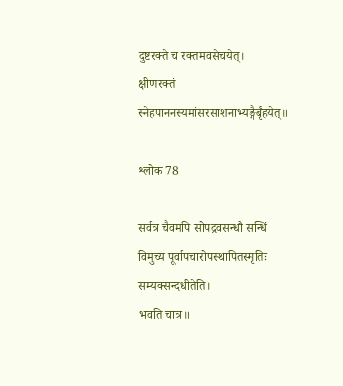दुष्टरक्ते च रक्तमवसेचयेत्।
क्षीणरक्तं स्नेहपाननस्यमांसरसाशनाभ्यङ्गैर्बृंहयेत्॥

श्लोक 78

सर्वत्र चैवमपि सोपद्रवसन्धौ सन्धिं विमुच्य पूर्वापचारोपस्थापितस्मृतिः सम्यक्सन्दधीतेति।
भवति चात्र॥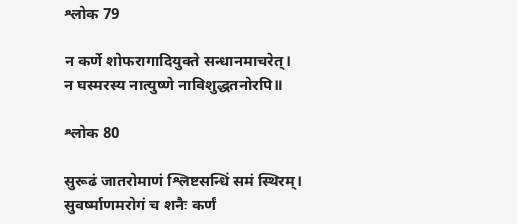श्लोक 79

न कर्णे शोफरागादियुक्ते सन्धानमाचरेत्।
न घस्मरस्य नात्युष्णे नाविशुद्धतनोरपि॥

श्लोक 80

सुरूढं जातरोमाणं श्लिष्टसन्धिं समं स्थिरम्।
सुवर्ष्माणमरोगं च शनैः कर्णं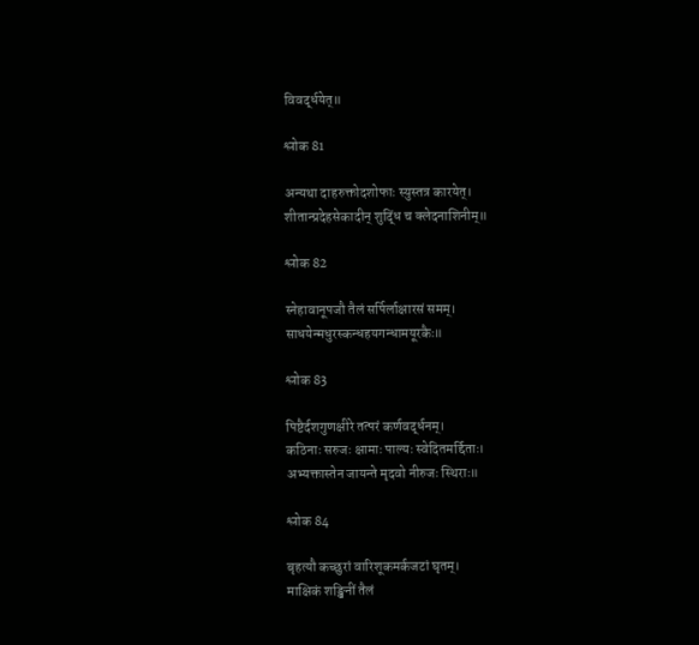विवर्द्धयेत्॥

श्लोक 81

अन्यथा दाहरुक्तोदशोफाः स्युस्तत्र कारयेत्।
शीतान्प्रदेहसेकादीन् शुद्धिं च क्लेदनाशिनीम्॥

श्लोक 82

स्नेहावानूपजौ तैलं सर्पिर्लाक्षारसं समम्।
साधयेन्मधुरस्कन्धहयगन्धामयूरकैः॥

श्लोक 83

पिष्टैर्दशगुणक्षीरे तत्परं कर्णवर्द्धनम्।
कठिनाः सरुजः क्षामाः पाल्यः स्वेदितमर्द्दिताः।
अभ्यक्तास्तेन जायन्ते मृदवो नीरुजः स्थिराः॥

श्लोक 84

बृहत्यौ कच्छुरां वारिशूकमर्कजटां घृतम्।
माक्षिकं शङ्खिनीं तैलं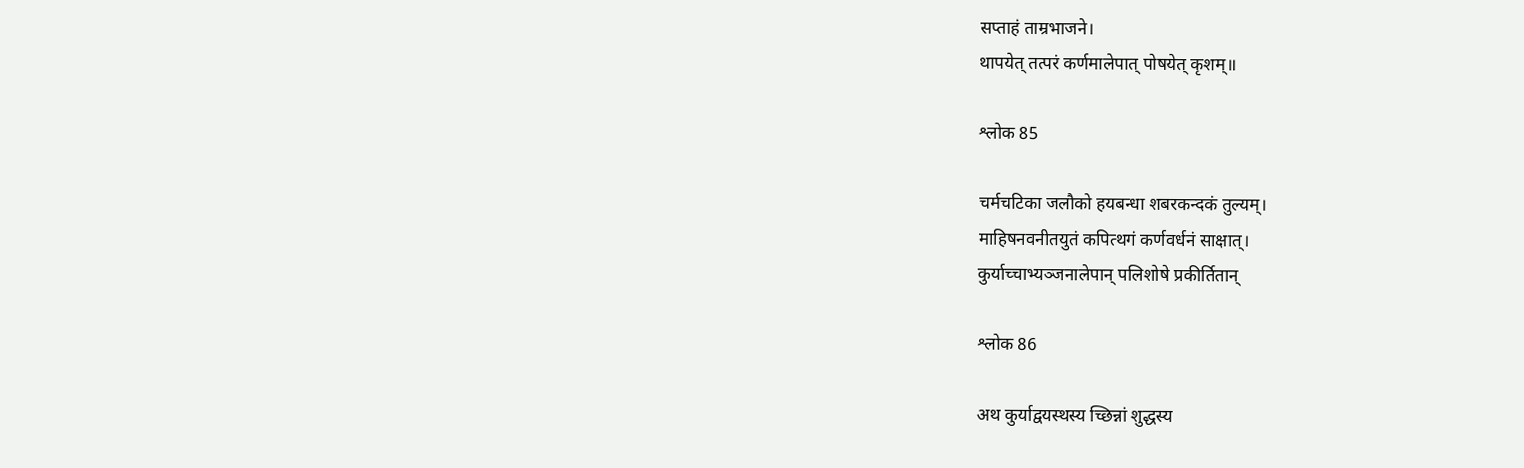सप्ताहं ताम्रभाजने।
थापयेत् तत्परं कर्णमालेपात् पोषयेत् कृशम्॥

श्लोक 85

चर्मचटिका जलौको हयबन्धा शबरकन्दकं तुल्यम्।
माहिषनवनीतयुतं कपित्थगं कर्णवर्धनं साक्षात्।
कुर्याच्चाभ्यञ्जनालेपान् पलिशोषे प्रकीर्तितान्

श्लोक 86

अथ कुर्याद्वयस्थस्य च्छिन्नां शुद्धस्य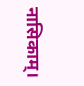नासिकाम्।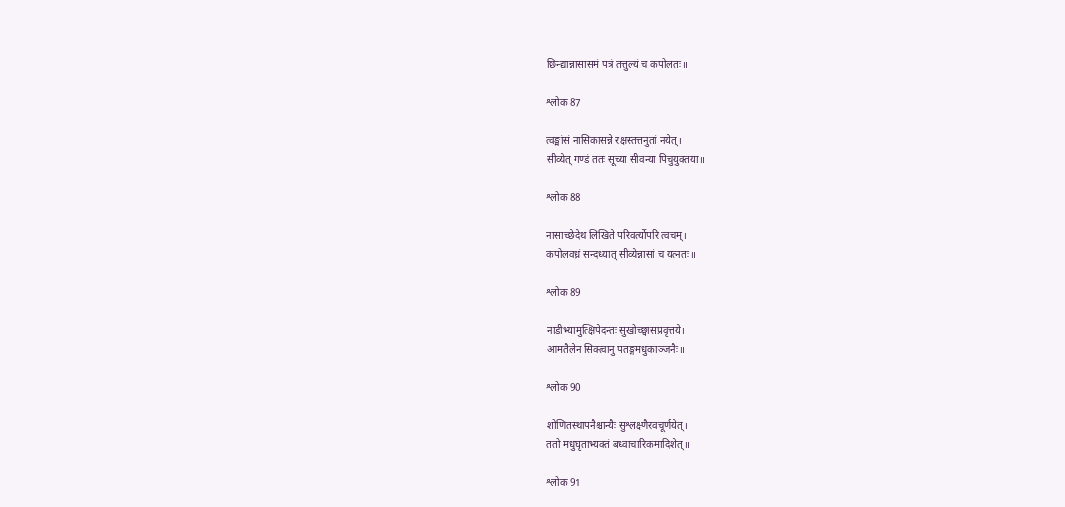छिन्द्यान्नासासमं पत्रं तत्तुल्यं च कपोलतः॥

श्लोक 87

त्वङ्मांसं नासिकासन्ने रक्षस्तत्तनुतां नयेत्।
सीव्येत् गण्डं ततः सूच्या सीवन्या पिचुयुक्तया॥

श्लोक 88

नासाच्छेदेथ लिखिते परिवर्त्योपरि त्वचम्।
कपोलवध्रं सन्दध्यात् सीव्येन्नासां च यत्नतः॥

श्लोक 89

नाडीभ्यामुत्क्षिपेदन्तः सुखोच्छ्वासप्रवृत्तये।
आमतैलेन सिक्त्वानु पतङ्गमधुकाञ्जनैः॥

श्लोक 90

शोणितस्थापनैश्चान्यैः सुश्लक्ष्णैरवचूर्णयेत्।
ततो मधुघृताभ्यक्तं बध्वाचारिकमादिशेत्॥

श्लोक 91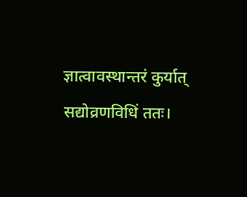ज्ञात्वावस्थान्तरं कुर्यात् सद्योव्रणविधिं ततः।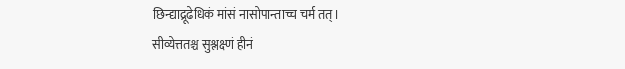छिन्द्याद्रूढेधिकं मांसं नासोपान्ताच्च चर्म तत्।
सीव्येत्ततश्च सुश्लक्ष्णं हीनं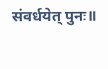संवर्धयेत् पुनः॥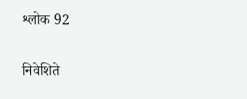श्लोक 92

निवेशिते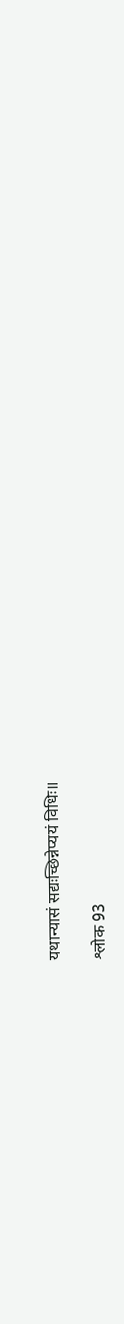यथान्यासं सद्यःच्छिन्नेप्ययं विधिः॥

श्लोक 93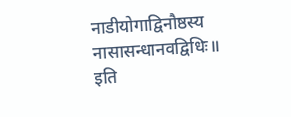नाडीयोगाद्विनौष्ठस्य नासासन्धानवद्विधिः॥
इति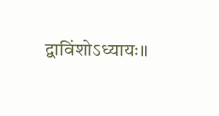द्वाविंशोऽध्यायः॥